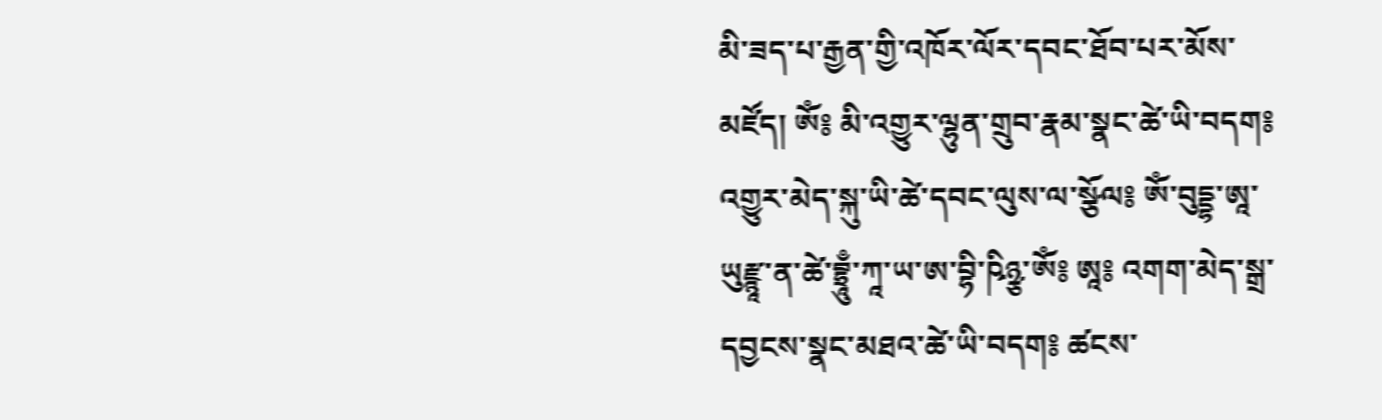མི་ཟད་པ་རྒྱན་གྱི་འཁོར་ལོར་དབང་ཐོབ་པར་མོས་མཛོད། ཨོཾ༔ མི་འགྱུར་ལྷུན་གྲུབ་རྣམ་སྣང་ཚེ་ཡི་བདག༔ འགྱུར་མེད་སྐུ་ཡི་ཚེ་དབང་ལུས་ལ་སྩོལ༔ ཨོཾ་བུདྡྷ་ཨཱ་ཡུརྫྙཱ་ན་ཚེ་བྷྲཱུྃ་ཀཱ་ཡ་ཨ་བྷི་ཥིཉྩ་ཨོཾ༔ ཨཱ༔ འགག་མེད་སྒྲ་དབྱངས་སྣང་མཐའ་ཚེ་ཡི་བདག༔ ཚངས་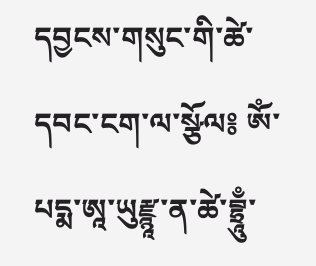དབྱངས་གསུང་གི་ཚེ་དབང་ངག་ལ་སྩོལ༔ ཨོཾ་པདྨ་ཨཱ་ཡུརྫྙཱ་ན་ཚེ་བྷྲཱུྃ་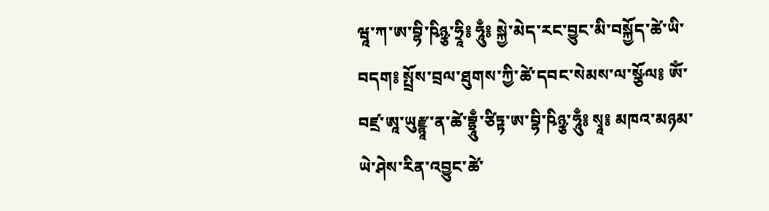ཝཱ་ཀ་ཨ་བྷི་ཥིཉྩ་ཧྲཱི༔ ཧཱུྃ༔ སྐྱེ་མེད་རང་བྱུང་མི་བསྐྱོད་ཚེ་ཡི་བདག༔ སྤྲོས་བྲལ་ཐུགས་ཀྱི་ཚེ་དབང་སེམས་ལ་སྩོལ༔ ཨོཾ་བཛྲ་ཨཱ་ཡུརྫྙཱ་ན་ཚེ་བྷྲཱུྃ་ཙིཏྟ་ཨ་བྷི་ཥིཉྩ་ཧཱུྃ༔ སྭཱ༔ མཁའ་མཉམ་ཡེ་ཤེས་རིན་འབྱུང་ཚེ་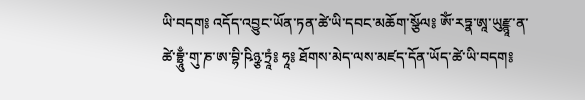ཡི་བདག༔ འདོད་འབྱུང་ཡོན་ཏན་ཚེ་ཡི་དབང་མཆོག་སྩོལ༔ ཨོཾ་རཏྣ་ཨཱ་ཡུརྫྙཱ་ན་ཚེ་བྷྲཱུྃ་གུ་ཎ་ཨ་བྷི་ཥིཉྩ་ཏྲཱཾ༔ ཧཱ༔ ཐོགས་མེད་ལས་མཛད་དོན་ཡོད་ཚེ་ཡི་བདག༔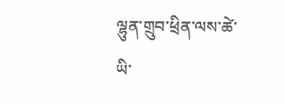ལྷུན་གྲུབ་ཕྲིན་ལས་ཚེ་ཡི་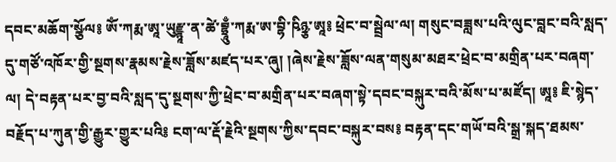དབང་མཆོག་སྩོལ༔ ཨོཾ་ཀརྨ་ཨཱ་ཡུརྫྙཱ་ན་ཚེ་བྷྲཱུྃ་ཀརྨ་ཨ་བྷི་ཥིཉྩ་ཨཱ༔ ཕྲེང་བ་སྦྲེལ་ལ། གསུང་བཟླས་པའི་ལུང་བླང་བའི་སླད་དུ་གཙོ་འཁོར་གྱི་སྔགས་རྣམས་རྗེས་ཟློས་མཛད་པར་ཞུ། །ཞེས་རྗེས་ཟློས་ལན་གསུམ་མཐར་ཕྲེང་བ་མགྲིན་པར་བཞག་ལ། དེ་བརྟན་པར་བྱ་བའི་སླད་དུ་སྔགས་ཀྱི་ཕྲེང་བ་མགྲིན་པར་བཞག་སྟེ་དབང་བསྐུར་བའི་མོས་པ་མཛོད། ཨཱ༔ ཇི་སྙེད་བརྗོད་པ་ཀུན་གྱི་རྒྱུར་གྱུར་པའི༔ ངག་ལ་རྡོ་རྗེའི་སྔགས་ཀྱིས་དབང་བསྐུར་བས༔ བརྟན་དང་གཡོ་བའི་སྒྲ་སྐད་ཐམས་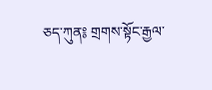ཅད་ཀུན༔ གྲགས་སྟོང་རྒྱལ་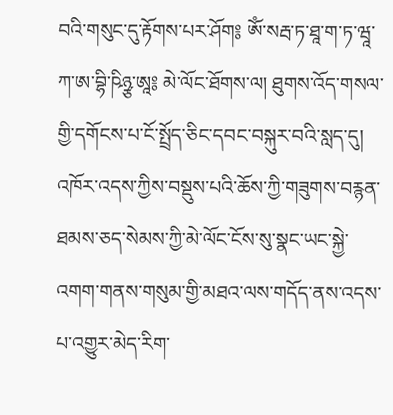བའི་གསུང་དུ་རྟོགས་པར་ཤོག༔ ཨོཾ་སརྦ་ཏ་ཐཱ་ག་ཏ་ཝཱ་ཀ་ཨ་བྷི་ཥིཉྩ་ཨཱ༔ མེ་ལོང་ཐོགས་ལ། ཐུགས་འོད་གསལ་གྱི་དགོངས་པ་ངོ་སྤྲོད་ཅིང་དབང་བསྐུར་བའི་སླད་དུ། འཁོར་འདས་ཀྱིས་བསྡུས་པའི་ཆོས་ཀྱི་གཟུགས་བརྙན་ཐམས་ཅད་སེམས་ཀྱི་མེ་ལོང་ངོས་སུ་སྣང་ཡང་སྐྱེ་འགག་གནས་གསུམ་གྱི་མཐའ་ལས་གདོད་ནས་འདས་པ་འགྱུར་མེད་རིག་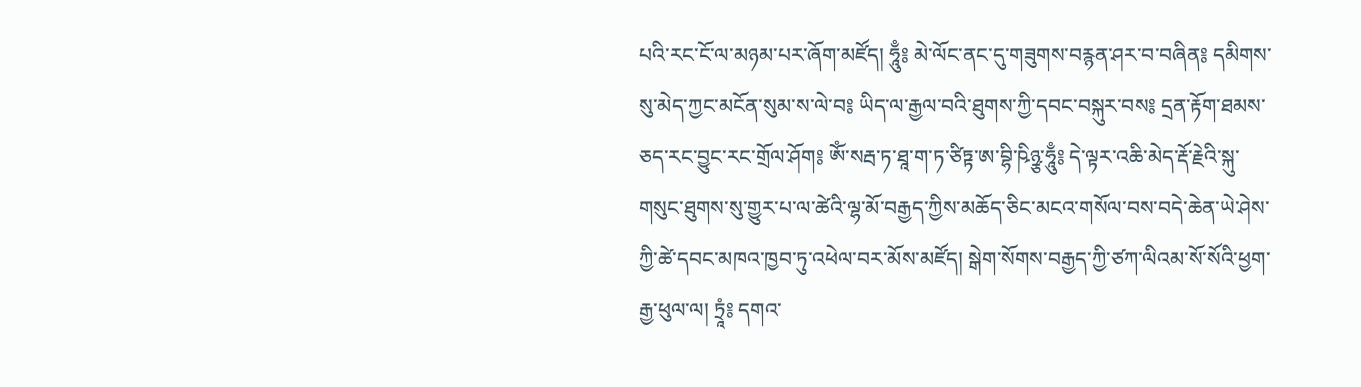པའི་རང་ངོ་ལ་མཉམ་པར་ཞོག་མཛོད། ཧཱུྃ༔ མེ་ལོང་ནང་དུ་གཟུགས་བརྙན་ཤར་བ་བཞིན༔ དམིགས་སུ་མེད་ཀྱང་མངོན་སུམ་ས་ལེ་བ༔ ཡིད་ལ་རྒྱལ་བའི་ཐུགས་ཀྱི་དབང་བསྐུར་བས༔ དྲན་རྟོག་ཐམས་ཅད་རང་བྱུང་རང་གྲོལ་ཤོག༔ ཨོཾ་སརྦ་ཏ་ཐཱ་ག་ཏ་ཙིཏྟ་ཨ་བྷི་ཥིཉྩ་ཧཱུྃ༔ དེ་ལྟར་འཆི་མེད་རྡོ་རྗེའི་སྐུ་གསུང་ཐུགས་སུ་གྱུར་པ་ལ་ཚེའི་ལྷ་མོ་བརྒྱད་ཀྱིས་མཆོད་ཅིང་མངའ་གསོལ་བས་བདེ་ཆེན་ཡེ་ཤེས་ཀྱི་ཚེ་དབང་མཁའ་ཁྱབ་ཏུ་འཕེལ་བར་མོས་མཛོད། སྒེག་སོགས་བརྒྱད་ཀྱི་ཙཀ་ལིའམ་སོ་སོའི་ཕྱག་རྒྱ་ཕུལ་ལ། ཏྲཱཾ༔ དགའ་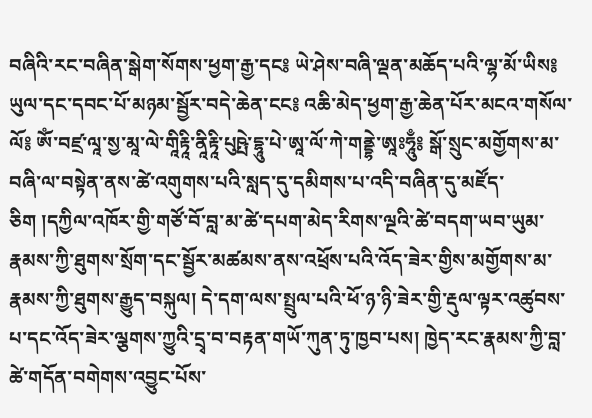བཞིའི་རང་བཞིན་སྒེག་སོགས་ཕྱག་རྒྱ་དང༔ ཡེ་ཤེས་བཞི་ལྡན་མཆོད་པའི་ལྷ་མོ་ཡིས༔ ཡུལ་དང་དབང་པོ་མཉམ་སྦྱོར་བདེ་ཆེན་ངང༔ འཆི་མེད་ཕྱག་རྒྱ་ཆེན་པོར་མངའ་གསོལ་ལོ༔ ཨོཾ་བཛྲ་ལཱ་སྱ་མཱ་ལེ་གཱིརྟཱི་ནཱིརྟཱི་པུཥྤེ་དྷཱུ་པེ་ཨཱ་ལོ་ཀེ་གནྡྷེ་ཨཱཿཧཱུྃ༔ སྒོ་སྲུང་མགྱོགས་མ་བཞི་ལ་བསྟེན་ནས་ཚེ་འགུགས་པའི་སླད་དུ་དམིགས་པ་འདི་བཞིན་དུ་མཛོད་ཅིག །དཀྱིལ་འཁོར་གྱི་གཙོ་བོ་བླ་མ་ཚེ་དཔག་མེད་རིགས་ལྔའི་ཚེ་བདག་ཡབ་ཡུམ་རྣམས་ཀྱི་ཐུགས་སྲོག་དང་སྦྱོར་མཚམས་ནས་འཕྲོས་པའི་འོད་ཟེར་གྱིས་མགྱོགས་མ་རྣམས་ཀྱི་ཐུགས་རྒྱུད་བསྐུལ། དེ་དག་ལས་སྤྲུལ་པའི་ཕོ་ཉ་ཉི་ཟེར་གྱི་རྡུལ་ལྟར་འཚུབས་པ་དང་འོད་ཟེར་ལྕགས་ཀྱུའི་དྲྭ་བ་བརྟན་གཡོ་ཀུན་ཏུ་ཁྱབ་པས། ཁྱེད་རང་རྣམས་ཀྱི་བླ་ཚེ་གདོན་བགེགས་འབྱུང་པོས་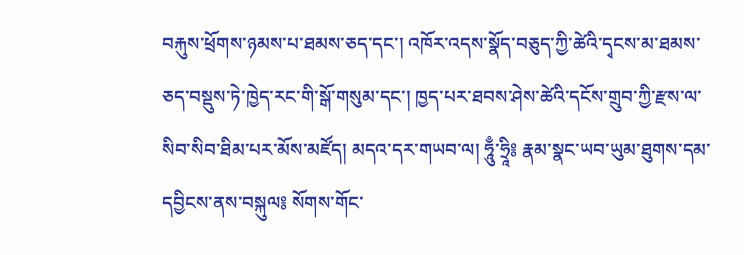བརྐུས་ཕྲོགས་ཉམས་པ་ཐམས་ཅད་དང་། འཁོར་འདས་སྣོད་བཅུད་ཀྱི་ཚེའི་དྭངས་མ་ཐམས་ཅད་བསྡུས་ཏེ་ཁྱེད་རང་གི་སྒོ་གསུམ་དང་། ཁྱད་པར་ཐབས་ཤེས་ཚེའི་དངོས་གྲུབ་ཀྱི་རྫས་ལ་སིབ་སིབ་ཐིམ་པར་མོས་མཛོད། མདའ་དར་གཡབ་ལ། ཧཱུྃ་ཧྲཱི༔ རྣམ་སྣང་ཡབ་ཡུམ་ཐུགས་དམ་དབྱིངས་ནས་བསྐུལ༔ སོགས་གོང་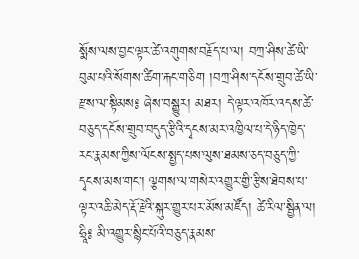སྨོས་ལས་བྱང་ལྟར་ཚེ་འགུགས་བརྗོད་པ་ལ། བཀྲ་ཤིས་ཚེ་ཡི་བུམ་པའི་སོགས་ཚིག་རྐང་གཅིག །བཀྲ་ཤིས་དངོས་གྲུབ་ཚེ་ཡི་རྫས་ལ་སྟིམས༔ ཞེས་བསྒྱུར། མཐར། དེ་ལྟར་འཁོར་འདས་ཚེ་བཅུད་དངོས་གྲུབ་བདུད་རྩིའི་དྭངས་མར་འཁྱིལ་པ་དེ་ཉིད་ཁྱེད་རང་རྣམས་ཀྱིས་ལོངས་སྤྱད་པས་ལུས་ཐམས་ཅད་བཅུད་ཀྱི་དྭངས་མས་གང་། ལྕགས་ལ་གསེར་འགྱུར་གྱི་རྩིས་ཐེབས་པ་ལྟར་འཆི་མེད་རྡོ་རྗེའི་སྐུར་གྱུར་པར་མོས་མཛོད། ཚེ་རིལ་སྦྱིན་ལ། ཧྲཱི༔ མི་འགྱུར་སྙིང་པོའི་བཅུད་རྣམས་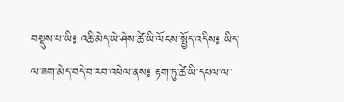བསྡུས་པ་ཡི༔ འཆི་མེད་ཡེ་ཤེས་ཚེ་ཡི་ལོངས་སྤྱོད་འདིས༔ ཡིད་ལ་ཟག་མེད་བདེ་བ་རབ་འཕེལ་ནས༔ རྟག་ཏུ་ཚེ་ཡི་དཔལ་ལ་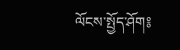ལོངས་སྤྱོད་ཤོག༔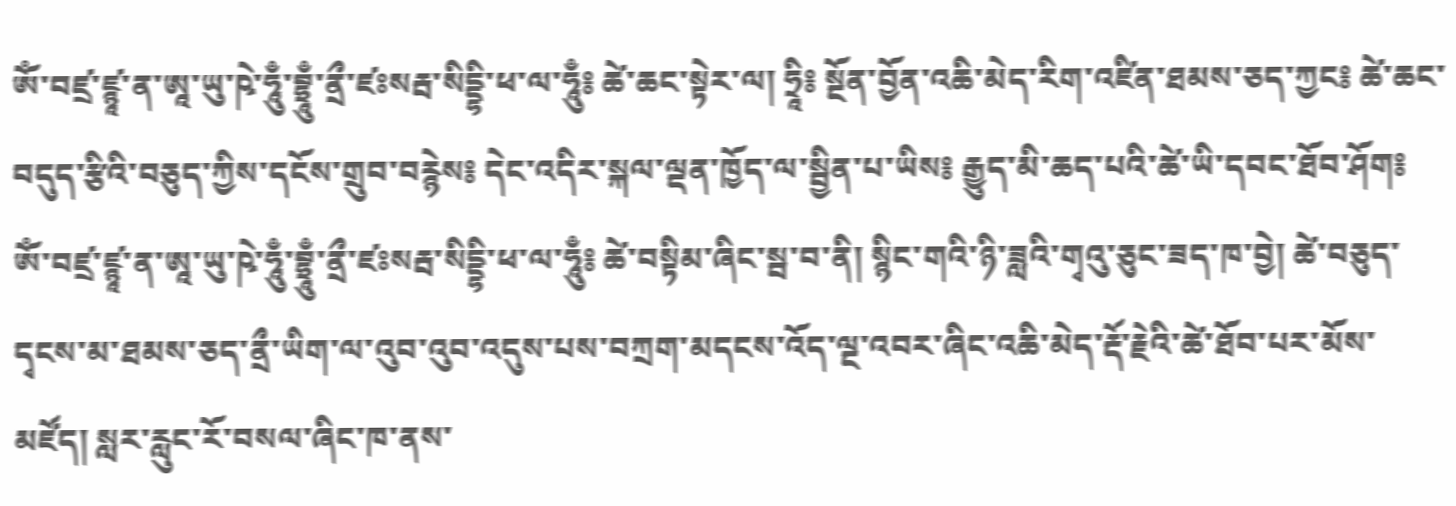ཨོཾ་བཛྲ་ཛྙཱ་ན་ཨཱ་ཡུ་ཥེ་ཧཱུྃ་བྷྲཱུྃ་ནྲྀ་ཛཿསརྦ་སིདྡྷི་ཕ་ལ་ཧཱུྃ༔ ཚེ་ཆང་སྟེར་ལ། ཧྲཱི༔ སྔོན་བྱོན་འཆི་མེད་རིག་འཛིན་ཐམས་ཅད་ཀྱང༔ ཚེ་ཆང་བདུད་རྩིའི་བཅུད་ཀྱིས་དངོས་གྲུབ་བརྙེས༔ དེང་འདིར་སྐལ་ལྡན་ཁྱོད་ལ་སྦྱིན་པ་ཡིས༔ རྒྱུད་མི་ཆད་པའི་ཚེ་ཡི་དབང་ཐོབ་ཤོག༔ ཨོཾ་བཛྲ་ཛྙཱ་ན་ཨཱ་ཡུ་ཥེ་ཧཱུྃ་བྷྲཱུྃ་ནྲྀ་ཛཿསརྦ་སིདྡྷི་ཕ་ལ་ཧཱུྃ༔ ཚེ་བསྟིམ་ཞིང་སྦ་བ་ནི། སྙིང་གའི་ཉི་ཟླའི་གྭའུ་ཅུང་ཟད་ཁ་བྱེ། ཚེ་བཅུད་དྭངས་མ་ཐམས་ཅད་ནྲྀ་ཡིག་ལ་འུབ་འུབ་འདུས་པས་བཀྲག་མདངས་འོད་ལྔ་འབར་ཞིང་འཆི་མེད་རྡོ་རྗེའི་ཚེ་ཐོབ་པར་མོས་མཛོད། སླར་རླུང་རོ་བསལ་ཞིང་ཁ་ནས་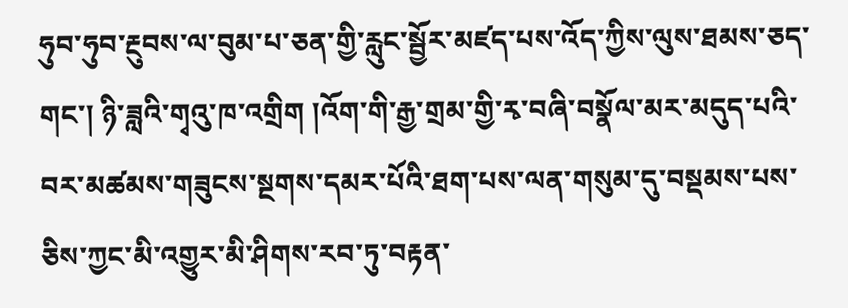ཧུབ་ཧུབ་རྔུབས་ལ་བུམ་པ་ཅན་གྱི་རླུང་སྦྱོར་མཛད་པས་འོད་ཀྱིས་ལུས་ཐམས་ཅད་གང་། ཉི་ཟླའི་གྭའུ་ཁ་འགྲིག །འོག་གི་རྒྱ་གྲམ་གྱི་རྭ་བཞི་བསྣོལ་མར་མདུད་པའི་བར་མཚམས་གཟུངས་སྔགས་དམར་པོའི་ཐག་པས་ལན་གསུམ་དུ་བསྡམས་པས་ཅིས་ཀྱང་མི་འགྱུར་མི་ཤིགས་རབ་ཏུ་བརྟན་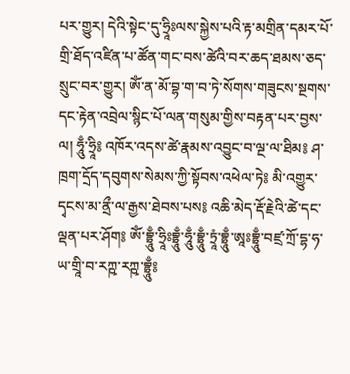པར་གྱུར། དེའི་སྟེང་དུ་ཧྲཱིཿལས་སྐྱེས་པའི་རྟ་མགྲིན་དམར་པོ་གྲི་ཐོད་འཛིན་པ་ཚོན་གང་བས་ཚེའི་བར་ཆད་ཐམས་ཅད་སྲུང་བར་གྱུར། ཨོཾ་ན་མོ་བྷ་ག་བ་ཏེ་སོགས་གཟུངས་སྔགས་དང་རྟེན་འབྲེལ་སྙིང་པོ་ལན་གསུམ་གྱིས་བརྟན་པར་བྱས་ལ། ཧཱུྃ་ཧྲཱི༔ འཁོར་འདས་ཚེ་རྣམས་འབྱུང་བ་ལྔ་ལ་ཐིམ༔ ཤ་ཁྲག་དྲོད་དབུགས་སེམས་ཀྱི་སྟོབས་འཕེལ་ཏེ༔ མི་འགྱུར་དྭངས་མ་ནྲྀ་ལ་རྒྱས་ཐེབས་པས༔ འཆི་མེད་རྡོ་རྗེའི་ཚེ་དང་ལྡན་པར་ཤོག༔ ཨོཾ་བྷྲཱུྃ་ཧྲཱིཿབྷྲཱུྃ་ཧཱུྃ་བྷྲཱུྃ་ཏྲཱཾ་བྷྲཱུྃ་ཨཱཿབྷྲཱུྃ་བཛྲ་ཀྲོ་དྷ་ཧ་ཡ་གྲཱི་བ་རཀྵ་རཀྵ་བྷྲཱུྃ༔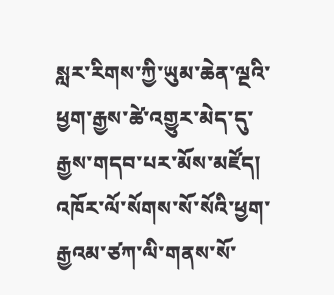སླར་རིགས་ཀྱི་ཡུམ་ཆེན་ལྔའི་ཕྱག་རྒྱས་ཚེ་འགྱུར་མེད་དུ་རྒྱས་གདབ་པར་མོས་མཛོད། འཁོར་ལོ་སོགས་སོ་སོའི་ཕྱག་རྒྱའམ་ཙཀ་ལི་གནས་སོ་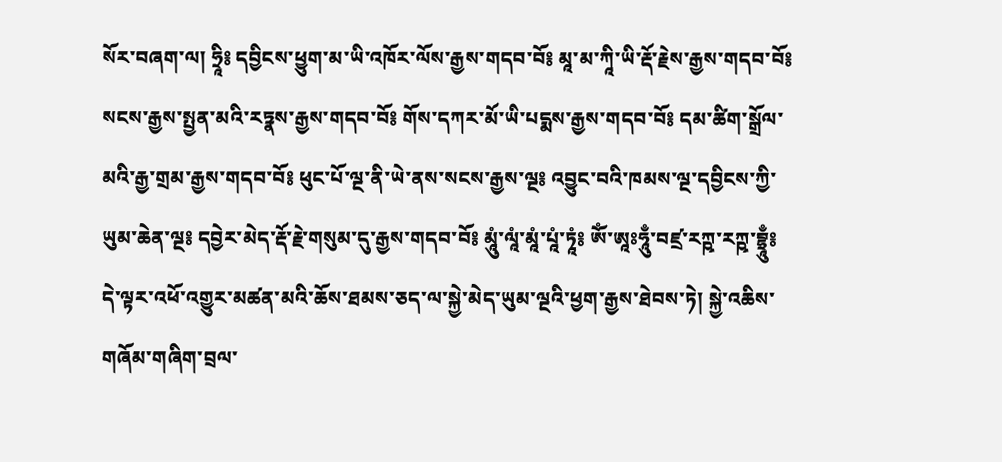སོར་བཞག་ལ། ཧྲཱི༔ དབྱིངས་ཕྱུག་མ་ཡི་འཁོར་ལོས་རྒྱས་གདབ་བོ༔ མཱ་མ་ཀཱི་ཡི་རྡོ་རྗེས་རྒྱས་གདབ་བོ༔ སངས་རྒྱས་སྤྱན་མའི་རཏྣས་རྒྱས་གདབ་བོ༔ གོས་དཀར་མོ་ཡི་པདྨས་རྒྱས་གདབ་བོ༔ དམ་ཚིག་སྒྲོལ་མའི་རྒྱ་གྲམ་རྒྱས་གདབ་བོ༔ ཕུང་པོ་ལྔ་ནི་ཡེ་ནས་སངས་རྒྱས་ལྔ༔ འབྱུང་བའི་ཁམས་ལྔ་དབྱིངས་ཀྱི་ཡུམ་ཆེན་ལྔ༔ དབྱེར་མེད་རྡོ་རྗེ་གསུམ་དུ་རྒྱས་གདབ་བོ༔ མཱུཾ་ལཱཾ་མཱཾ་པཱཾ་ཏཱཾ༔ ཨོཾ་ཨཱཿཧཱུྃ་བཛྲ་རཀྵ་རཀྵ་བྷྲཱུྃ༔ དེ་ལྟར་འཕོ་འགྱུར་མཚན་མའི་ཆོས་ཐམས་ཅད་ལ་སྐྱེ་མེད་ཡུམ་ལྔའི་ཕྱག་རྒྱས་ཐེབས་ཏེ། སྐྱེ་འཆིས་གཞོམ་གཞིག་བྲལ་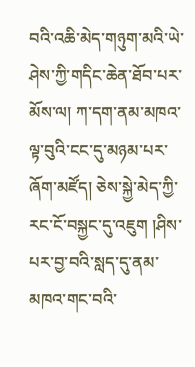བའི་འཆི་མེད་གཉུག་མའི་ཡེ་ཤེས་ཀྱི་གདིང་ཆེན་ཐོབ་པར་མོས་ལ། ཀ་དག་ནམ་མཁའ་ལྟ་བུའི་ངང་དུ་མཉམ་པར་ཞོག་མཛོད། ཅེས་སྐྱེ་མེད་ཀྱི་རང་ངོ་བསྐྱང་དུ་འཇུག །ཤིས་པར་བྱ་བའི་སླད་དུ་ནམ་མཁའ་གང་བའི་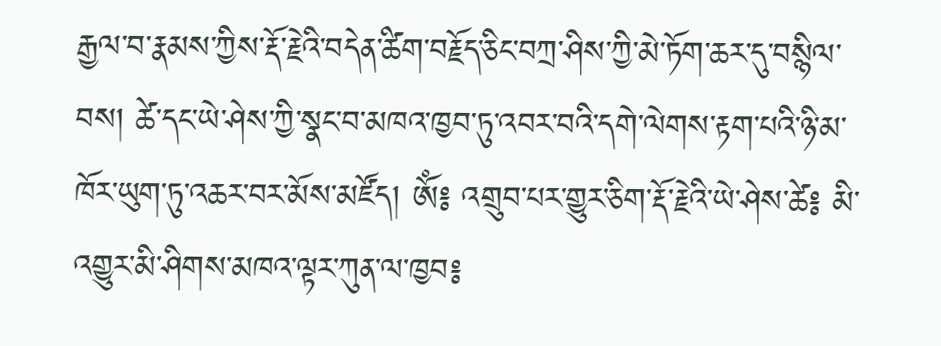རྒྱལ་བ་རྣམས་ཀྱིས་རྡོ་རྗེའི་བདེན་ཚིག་བརྗོད་ཅིང་བཀྲ་ཤིས་ཀྱི་མེ་ཏོག་ཆར་དུ་བསྙིལ་བས། ཚེ་དང་ཡེ་ཤེས་ཀྱི་སྣང་བ་མཁའ་ཁྱབ་ཏུ་འབར་བའི་དགེ་ལེགས་རྟག་པའི་ཉི་མ་ཁོར་ཡུག་ཏུ་འཆར་བར་མོས་མཛོད། ཨོཾ༔ འགྲུབ་པར་གྱུར་ཅིག་རྡོ་རྗེའི་ཡེ་ཤེས་ཚེ༔ མི་འགྱུར་མི་ཤིགས་མཁའ་ལྟར་ཀུན་ལ་ཁྱབ༔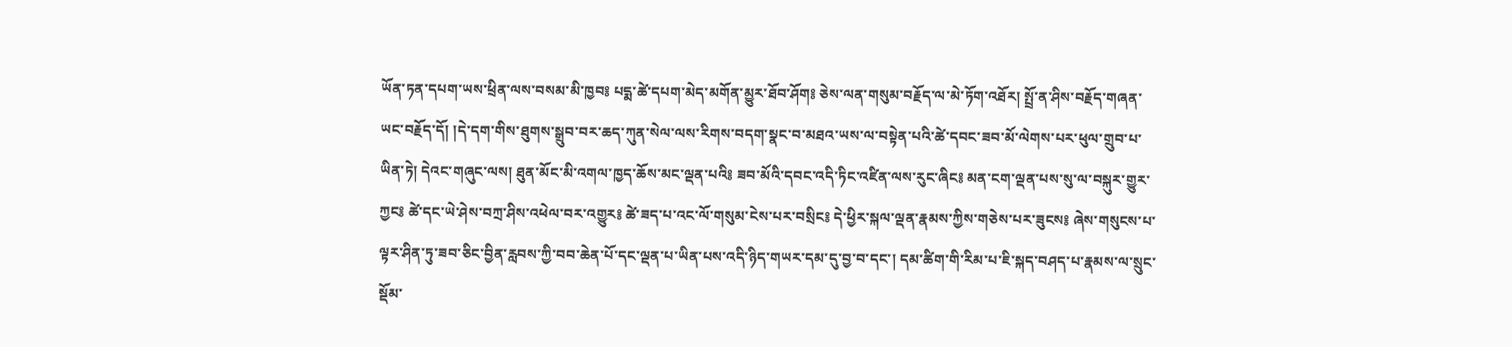ཡོན་ཏན་དཔག་ཡས་ཕྲིན་ལས་བསམ་མི་ཁྱབ༔ པདྨ་ཚེ་དཔག་མེད་མགོན་མྱུར་ཐོབ་ཤོག༔ ཅེས་ལན་གསུམ་བརྗོད་ལ་མེ་ཏོག་འཐོར། སྤྲོ་ན་ཤིས་བརྗོད་གཞན་ཡང་བརྗོད་དོ། །དེ་དག་གིས་ཐུགས་སྒྲུབ་བར་ཆད་ཀུན་སེལ་ལས་རིགས་བདག་སྣང་བ་མཐའ་ཡས་ལ་བསྟེན་པའི་ཚེ་དབང་ཟབ་མོ་ལེགས་པར་ཕུལ་གྲུབ་པ་ཡིན་ཏེ། དེའང་གཞུང་ལས། ཐུན་མོང་མི་འགལ་ཁྱད་ཆོས་མང་ལྡན་པའི༔ ཟབ་མོའི་དབང་འདི་ཏིང་འཛིན་ལས་རུང་ཞིང༔ མན་ངག་ལྡན་པས་སུ་ལ་བསྐུར་གྱུར་ཀྱང༔ ཚེ་དང་ཡེ་ཤེས་བཀྲ་ཤིས་འཕེལ་བར་འགྱུར༔ ཚེ་ཟད་པ་འང་ལོ་གསུམ་ངེས་པར་བསྲིང༔ དེ་ཕྱིར་སྐལ་ལྡན་རྣམས་ཀྱིས་གཅེས་པར་ཟུངས༔ ཞེས་གསུངས་པ་ལྟར་ཤིན་ཏུ་ཟབ་ཅིང་བྱིན་རླབས་ཀྱི་བབ་ཆེན་པོ་དང་ལྡན་པ་ཡིན་པས་འདི་ཉིད་གཡར་དམ་དུ་བྱ་བ་དང་། དམ་ཚིག་གི་རིམ་པ་ཇི་སྐད་བཤད་པ་རྣམས་ལ་སྲུང་སྡོམ་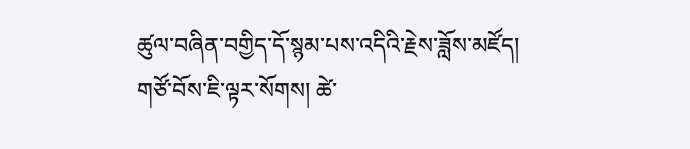ཚུལ་བཞིན་བགྱིད་དོ་སྙམ་པས་འདིའི་རྗེས་ཟློས་མཛོད། གཙོ་བོས་ཇི་ལྟར་སོགས། ཚེ་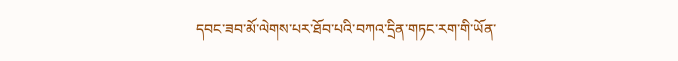དབང་ཟབ་མོ་ལེགས་པར་ཐོབ་པའི་བཀའ་དྲིན་གཏང་རག་གི་ཡོན་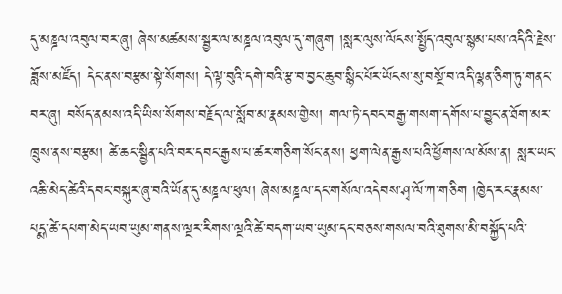དུ་མཎྜལ་འབུལ་བར་ཞུ། ཞེས་མཚམས་སྦྱར་ལ་མཎྜལ་འབུལ་དུ་གཞུག །སླར་ལུས་ལོངས་སྤྱོད་འབུལ་སྙམ་པས་འདིའི་རྗེས་ཟློས་མཛོད། དེང་ནས་བརྩམ་སྟེ་སོགས། དེ་ལྟ་བུའི་དགེ་བའི་རྩ་བ་བྱང་ཆུབ་སྙིང་པོར་ཡོངས་སུ་བསྔོ་བ་འདི་ལྷན་ཅིག་ཏུ་གནང་བར་ཞུ། བསོད་ནམས་འདི་ཡིས་སོགས་བརྗོད་ལ་སློབ་མ་རྣམས་གྱེས། གལ་ཏེ་དབང་བརྒྱ་གསག་དགོས་པ་བྱུང་ན་ཐོག་མར་ཁྲུས་ནས་བརྩམ། ཚེ་ཆང་སྦྱིན་པའི་བར་དབང་རྒྱས་པ་ཚར་གཅིག་སོང་ནས། ཕྱག་ལེན་རྒྱས་པའི་ཕྱོགས་ལ་མོས་ན། སླར་ཡང་འཆི་མེད་ཚེའི་དབང་བསྐུར་ཞུ་བའི་ཡོན་དུ་མཎྜལ་ཕུལ། ཞེས་མཎྜལ་དང་གསོལ་འདེབས་ཤྭ་ལོ་ཀ་གཅིག །ཁྱེད་རང་རྣམས་པདྨ་ཚེ་དཔག་མེད་ཡབ་ཡུམ་གནས་ལྔར་རིགས་ལྔའི་ཚེ་བདག་ཡབ་ཡུམ་དང་བཅས་གསལ་བའི་ཐུགས་མི་བསྐྱོད་པའི་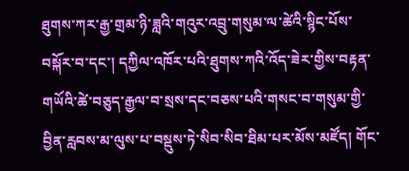ཐུགས་ཀར་རྒྱ་གྲམ་ཉི་ཟླའི་གའུར་འབྲུ་གསུམ་ལ་ཚེའི་སྙིང་པོས་བསྐོར་བ་དང་། དཀྱིལ་འཁོར་པའི་ཐུགས་ཀའི་འོད་ཟེར་གྱིས་བརྟན་གཡོའི་ཚེ་བཅུད་རྒྱལ་བ་སྲས་དང་བཅས་པའི་གསང་བ་གསུམ་གྱི་བྱིན་རླབས་མ་ལུས་པ་བསྡུས་ཏེ་སིབ་སིབ་ཐིམ་པར་མོས་མཛོད། གོང་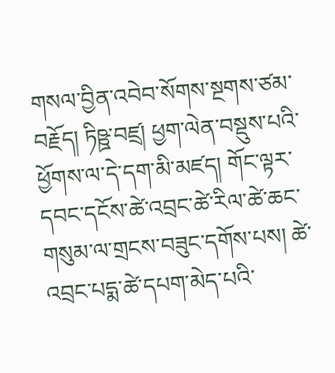གསལ་བྱིན་འབེབ་སོགས་སྔགས་ཙམ་བརྗོད། ཏིཥྛ་བཛྲ། ཕྱག་ལེན་བསྡུས་པའི་ཕྱོགས་ལ་དེ་དག་མི་མཛད། གོང་ལྟར་དབང་དངོས་ཚེ་འབྲང་ཚེ་རིལ་ཚེ་ཆང་གསུམ་ལ་གྲངས་བཟུང་དགོས་པས། ཚེ་འབྲང་པདྨ་ཚེ་དཔག་མེད་པའི་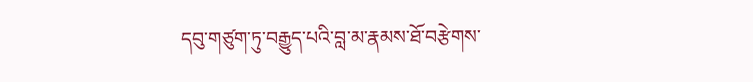དབུ་གཙུག་ཏུ་བརྒྱུད་པའི་བླ་མ་རྣམས་ཐོ་བརྩེགས་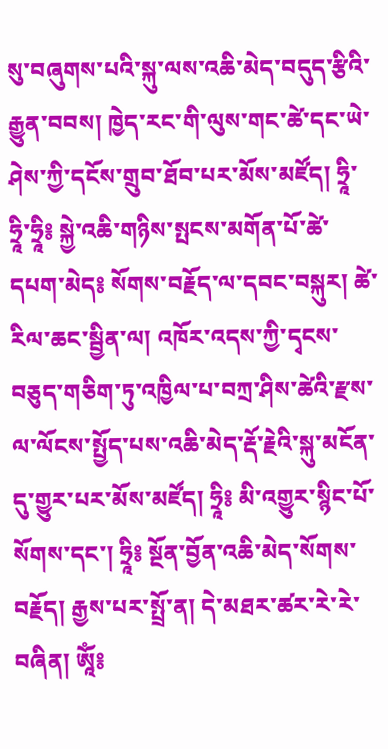སུ་བཞུགས་པའི་སྐུ་ལས་འཆི་མེད་བདུད་རྩིའི་རྒྱུན་བབས། ཁྱེད་རང་གི་ལུས་གང་ཚེ་དང་ཡེ་ཤེས་ཀྱི་དངོས་གྲུབ་ཐོབ་པར་མོས་མཛོད། ཧྲཱི་ཧྲཱི་ཧྲཱི༔ སྐྱེ་འཆི་གཉིས་སྤངས་མགོན་པོ་ཚེ་དཔག་མེད༔ སོགས་བརྗོད་ལ་དབང་བསྐུར། ཚེ་རིལ་ཆང་སྦྱིན་ལ། འཁོར་འདས་ཀྱི་དྭངས་བཅུད་གཅིག་ཏུ་འཁྱིལ་པ་བཀྲ་ཤིས་ཚེའི་རྫས་ལ་ལོངས་སྤྱོད་པས་འཆི་མེད་རྡོ་རྗེའི་སྐུ་མངོན་དུ་གྱུར་པར་མོས་མཛོད། ཧྲཱི༔ མི་འགྱུར་སྙིང་པོ་སོགས་དང་། ཧྲཱི༔ སྔོན་བྱོན་འཆི་མེད་སོགས་བརྗོད། རྒྱས་པར་སྤྲོ་ན། དེ་མཐར་ཚར་རེ་རེ་བཞིན། ཨཱོཾ༔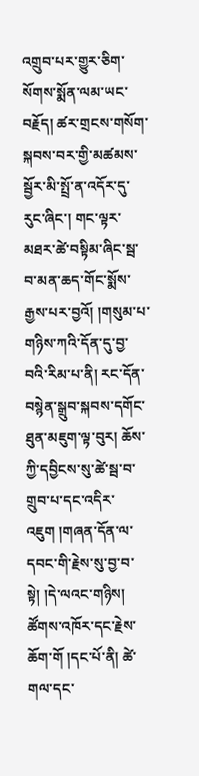འགྲུབ་པར་གྱུར་ཅིག་སོགས་སྨོན་ལམ་ཡང་བརྗོད། ཚར་གྲངས་གསོག་སྐབས་བར་གྱི་མཚམས་སྦྱོར་མི་སྤྲོ་ན་འདོར་དུ་རུང་ཞིང་། གང་ལྟར་མཐར་ཚེ་བསྟིམ་ཞིང་སྦ་བ་མན་ཆད་གོང་སྨོས་རྒྱས་པར་བྱའོ། །གསུམ་པ་གཉིས་ཀའི་དོན་དུ་བྱ་བའི་རིམ་པ་ནི། རང་དོན་བསྙེན་སྒྲུབ་སྐབས་དགོང་ཐུན་མཇུག་ལྟ་བུར། ཆོས་ཀྱི་དབྱིངས་སུ་ཚེ་སྦ་བ་གྲུབ་པ་དང་འདིར་འཇུག །གཞན་དོན་ལ་དབང་གི་རྗེས་སུ་བྱ་བ་སྟེ། །དེ་ལའང་གཉིས། ཚོགས་འཁོར་དང་རྗེས་ཆོག་གོ །དང་པོ་ནི། ཚེ་གལ་དང་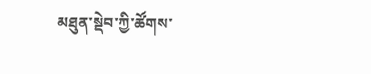མཐུན་སྡེབ་ཀྱི་ཚོགས་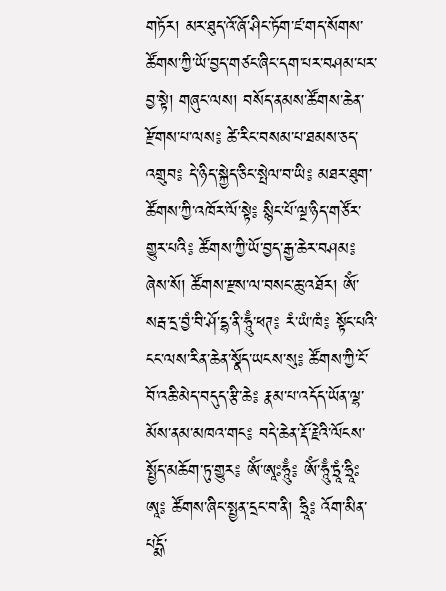གཏོར། མར་ཐུད་འོ་ཞོ་ཤིང་ཏོག་ཛ་གད་སོགས་ཚོགས་ཀྱི་ཡོ་བྱད་གཙང་ཞིང་དག་པར་བཤམ་པར་བྱ་སྟེ། གཞུང་ལས། བསོད་ནམས་ཚོགས་ཆེན་རྫོགས་པ་ལས༔ ཚེ་རིང་བསམ་པ་ཐམས་ཅད་འགྲུབ༔ དེ་ཉིད་སྐྱེད་ཅིང་སྤེལ་བ་ཡི༔ མཐར་ཐུག་ཚོགས་ཀྱི་འཁོར་ལོ་སྟེ༔ སྙིང་པོ་ལྔ་ཉིད་གཙོར་གྱུར་པའི༔ ཚོགས་ཀྱི་ཡོ་བྱད་རྒྱ་ཆེར་བཤམ༔ ཞེས་སོ། ཚོགས་རྫས་ལ་བསང་ཆུ་འཐོར། ཨོཾ་སརྦ་དྲ་བྱཾ་བི་ཤོ་དྷ་ནི་ཧཱུྃ་ཕཊ༔ རཾ་ཡཾ་ཁཾ༔ སྟོང་པའི་ངང་ལས་རིན་ཆེན་སྣོད་ཡངས་སུ༔ ཚོགས་ཀྱི་ངོ་བོ་འཆི་མེད་བདུད་རྩི་ཆེ༔ རྣམ་པ་འདོད་ཡོན་ལྷ་མོས་ནམ་མཁའ་གང༔ བདེ་ཆེན་རྡོ་རྗེའི་ལོངས་སྤྱོད་མཆོག་ཏུ་གྱུར༔ ཨོཾ་ཨཱཿཧཱུྃ༔ ཨོཾ་ཧཱུྃ་ཏྲཱཾ་ཧྲཱིཿཨཱ༔ ཚོགས་ཞིང་སྤྱན་དྲང་བ་ནི། ཧྲཱི༔ འོག་མིན་པདྨོ་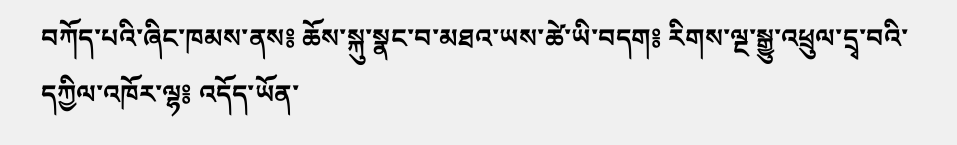བཀོད་པའི་ཞིང་ཁམས་ནས༔ ཆོས་སྐུ་སྣང་བ་མཐའ་ཡས་ཚེ་ཡི་བདག༔ རིགས་ལྔ་སྒྱུ་འཕྲུལ་དྲྭ་བའི་དཀྱིལ་འཁོར་ལྷ༔ འདོད་ཡོན་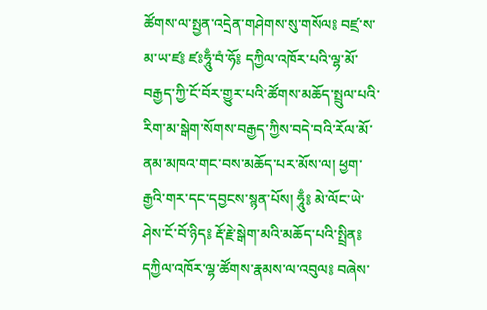ཚོགས་ལ་སྤྱན་འདྲེན་གཤེགས་སུ་གསོལ༔ བཛྲ་ས་མ་ཡ་ཛ༔ ཛཿཧཱུྃ་བཾ་ཧོ༔ དཀྱིལ་འཁོར་པའི་ལྷ་མོ་བརྒྱད་ཀྱི་ངོ་བོར་གྱུར་པའི་ཚོགས་མཆོད་སྤྲུལ་པའི་རིག་མ་སྒེག་སོགས་བརྒྱད་ཀྱིས་བདེ་བའི་རོལ་མོ་ནམ་མཁའ་གང་བས་མཆོད་པར་མོས་ལ། ཕྱག་རྒྱའི་གར་དང་དབྱངས་སྙན་པོས། ཧཱུྃ༔ མེ་ལོང་ཡེ་ཤེས་ངོ་བོ་ཉིད༔ རྡོ་རྗེ་སྒེག་མའི་མཆོད་པའི་སྤྲིན༔ དཀྱིལ་འཁོར་ལྷ་ཚོགས་རྣམས་ལ་འབུལ༔ བཞེས་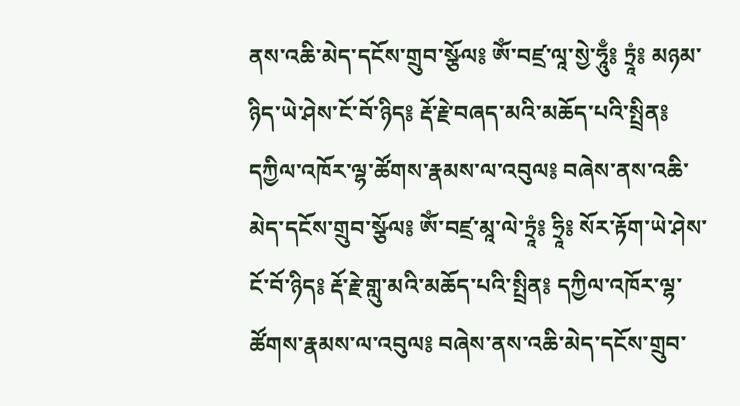ནས་འཆི་མེད་དངོས་གྲུབ་སྩོལ༔ ཨོཾ་བཛྲ་ལཱ་སྱེ་ཧཱུྃ༔ ཏྲཱཾ༔ མཉམ་ཉིད་ཡེ་ཤེས་ངོ་བོ་ཉིད༔ རྡོ་རྗེ་བཞད་མའི་མཆོད་པའི་སྤྲིན༔ དཀྱིལ་འཁོར་ལྷ་ཚོགས་རྣམས་ལ་འབུལ༔ བཞེས་ནས་འཆི་མེད་དངོས་གྲུབ་སྩོལ༔ ཨོཾ་བཛྲ་མཱ་ལེ་ཏྲཱཾ༔ ཧྲཱི༔ སོར་རྟོག་ཡེ་ཤེས་ངོ་བོ་ཉིད༔ རྡོ་རྗེ་གླུ་མའི་མཆོད་པའི་སྤྲིན༔ དཀྱིལ་འཁོར་ལྷ་ཚོགས་རྣམས་ལ་འབུལ༔ བཞེས་ནས་འཆི་མེད་དངོས་གྲུབ་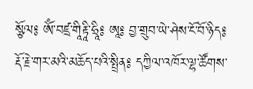སྩོལ༔ ཨོཾ་བཛྲ་གཱིརྟཱི་ཧྲཱི༔ ཨཱ༔ བྱ་གྲུབ་ཡེ་ཤེས་ངོ་བོ་ཉིད༔ རྡོ་རྗེ་གར་མའི་མཆོད་པའི་སྤྲིན༔ དཀྱིལ་འཁོར་ལྷ་ཚོགས་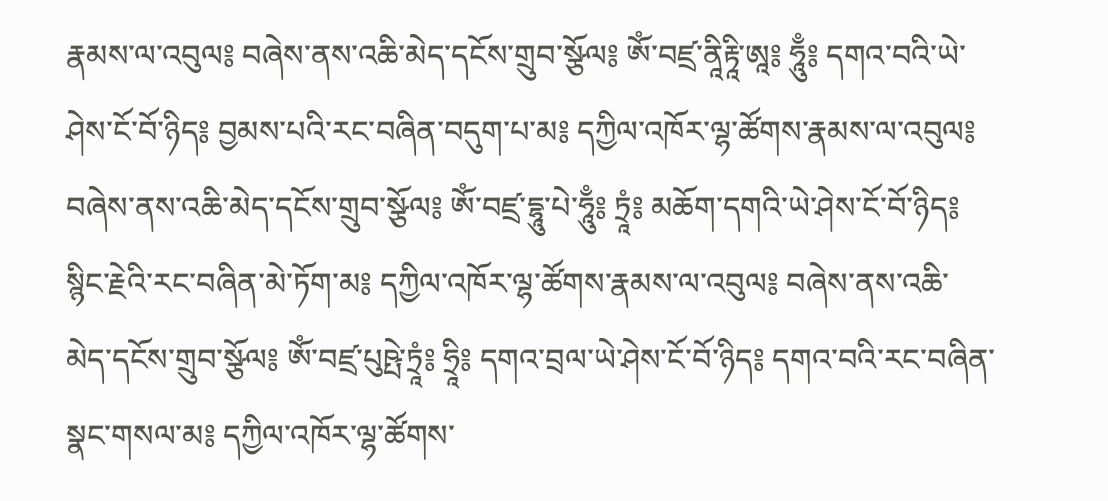རྣམས་ལ་འབུལ༔ བཞེས་ནས་འཆི་མེད་དངོས་གྲུབ་སྩོལ༔ ཨོཾ་བཛྲ་ནཱིརྟཱི་ཨཱ༔ ཧཱུྃ༔ དགའ་བའི་ཡེ་ཤེས་ངོ་བོ་ཉིད༔ བྱམས་པའི་རང་བཞིན་བདུག་པ་མ༔ དཀྱིལ་འཁོར་ལྷ་ཚོགས་རྣམས་ལ་འབུལ༔ བཞེས་ནས་འཆི་མེད་དངོས་གྲུབ་སྩོལ༔ ཨོཾ་བཛྲ་དྷཱུ་པེ་ཧཱུྃ༔ ཏྲཱཾ༔ མཆོག་དགའི་ཡེ་ཤེས་ངོ་བོ་ཉིད༔ སྙིང་རྗེའི་རང་བཞིན་མེ་ཏོག་མ༔ དཀྱིལ་འཁོར་ལྷ་ཚོགས་རྣམས་ལ་འབུལ༔ བཞེས་ནས་འཆི་མེད་དངོས་གྲུབ་སྩོལ༔ ཨོཾ་བཛྲ་པུཥྤེ་ཏྲཱཾ༔ ཧྲཱི༔ དགའ་བྲལ་ཡེ་ཤེས་ངོ་བོ་ཉིད༔ དགའ་བའི་རང་བཞིན་སྣང་གསལ་མ༔ དཀྱིལ་འཁོར་ལྷ་ཚོགས་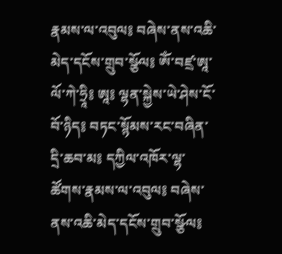རྣམས་ལ་འབུལ༔ བཞེས་ནས་འཆི་མེད་དངོས་གྲུབ་སྩོལ༔ ཨོཾ་བཛྲ་ཨཱ་ལོ་ཀེ་ཧྲཱི༔ ཨཱ༔ ལྷན་སྐྱེས་ཡེ་ཤེས་ངོ་བོ་ཉིད༔ བཏང་སྙོམས་རང་བཞིན་དྲི་ཆབ་མ༔ དཀྱིལ་འཁོར་ལྷ་ཚོགས་རྣམས་ལ་འབུལ༔ བཞེས་ནས་འཆི་མེད་དངོས་གྲུབ་སྩོལ༔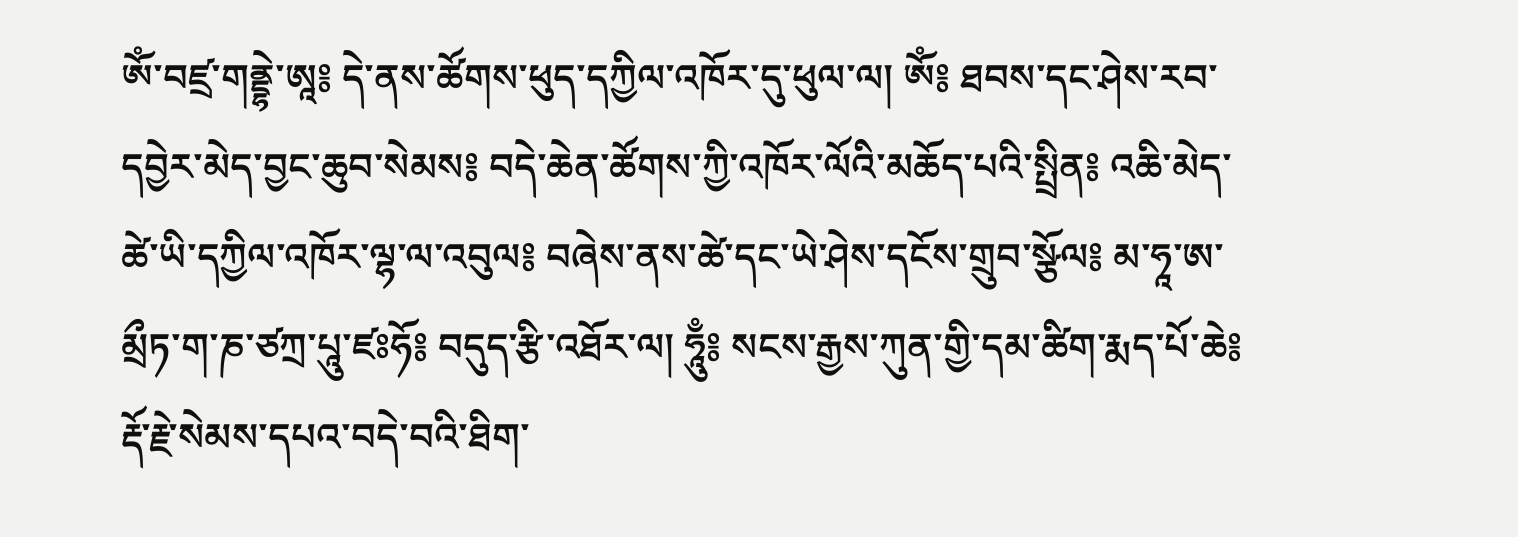ཨོཾ་བཛྲ་གནྡྷེ་ཨཱ༔ དེ་ནས་ཚོགས་ཕུད་དཀྱིལ་འཁོར་དུ་ཕུལ་ལ། ཨོཾ༔ ཐབས་དང་ཤེས་རབ་དབྱེར་མེད་བྱང་ཆུབ་སེམས༔ བདེ་ཆེན་ཚོགས་ཀྱི་འཁོར་ལོའི་མཆོད་པའི་སྤྲིན༔ འཆི་མེད་ཚེ་ཡི་དཀྱིལ་འཁོར་ལྷ་ལ་འབུལ༔ བཞེས་ནས་ཚེ་དང་ཡེ་ཤེས་དངོས་གྲུབ་སྩོལ༔ མ་ཧཱ་ཨ་མྲྀཏ་ག་ཎ་ཙཀྲ་པཱུ་ཛཿཧོ༔ བདུད་རྩི་འཐོར་ལ། ཧཱུྃ༔ སངས་རྒྱས་ཀུན་གྱི་དམ་ཚིག་རྨད་པོ་ཆེ༔ རྡོ་རྗེ་སེམས་དཔའ་བདེ་བའི་ཐིག་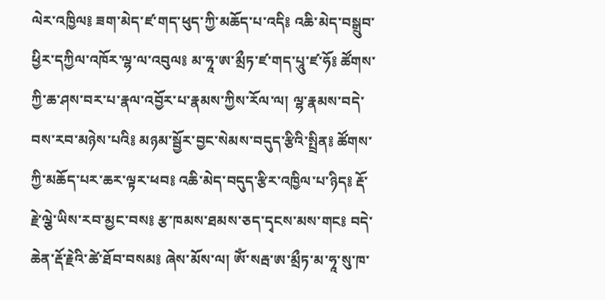ལེར་འཁྱིལ༔ ཟག་མེད་ཛ་གད་ཕུད་ཀྱི་མཆོད་པ་འདི༔ འཆི་མེད་བསྒྲུབ་ཕྱིར་དཀྱིལ་འཁོར་ལྷ་ལ་འབུལ༔ མ་ཧཱ་ཨ་མྲྀཏ་ཛ་གད་པཱུ་ཛ་ཧོ༔ ཚོགས་ཀྱི་ཆ་ཤས་བར་པ་རྣལ་འབྱོར་པ་རྣམས་ཀྱིས་རོལ་ལ། ལྷ་རྣམས་བདེ་བས་རབ་མཉེས་པའི༔ མཉམ་སྦྱོར་བྱང་སེམས་བདུད་རྩིའི་སྤྲིན༔ ཚོགས་ཀྱི་མཆོད་པར་ཆར་ལྟར་ཕབ༔ འཆི་མེད་བདུད་རྩིར་འཁྱིལ་པ་ཉིད༔ རྡོ་རྗེ་ལྕེ་ཡིས་རབ་མྱང་བས༔ རྩ་ཁམས་ཐམས་ཅད་དྭངས་མས་གང༔ བདེ་ཆེན་རྡོ་རྗེའི་ཚེ་ཐོབ་བསམ༔ ཞེས་མོས་ལ། ཨོཾ་སརྦ་ཨ་མྲྀཏ་མ་ཧཱ་སུ་ཁ་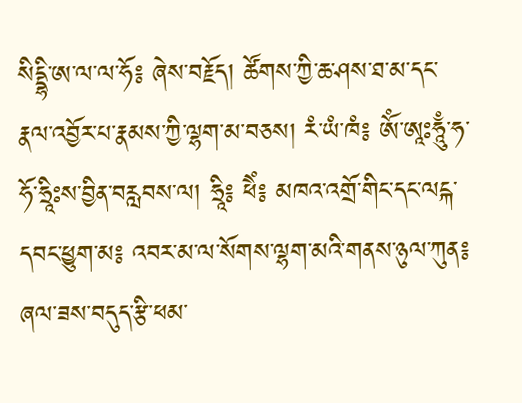སིདྡྷི་ཨ་ལ་ལ་ཧོ༔ ཞེས་བརྗོད། ཚོགས་ཀྱི་ཆ་ཤས་ཐ་མ་དང་རྣལ་འབྱོར་པ་རྣམས་ཀྱི་ལྷག་མ་བཅས། རཾ་ཡཾ་ཁཾ༔ ཨོཾ་ཨཱཿཧཱུྃ་ཧ་ཧོ་ཧྲཱིཿས་བྱིན་བརླབས་ལ། ཧྲཱི༔ ཕཻཾ༔ མཁའ་འགྲོ་གིང་དང་ལངྐ་དབང་ཕྱུག་མ༔ འབར་མ་ལ་སོགས་ལྷག་མའི་གནས་ཉུལ་ཀུན༔ ཞལ་ཟས་བདུད་རྩི་ཕམ་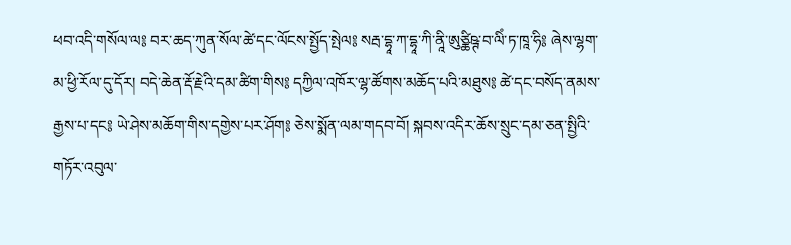ཕབ་འདི་གསོལ་ལ༔ བར་ཆད་ཀུན་སོལ་ཚེ་དང་ལོངས་སྤྱོད་སྤེལ༔ སརྦ་དྷཱ་ཀ་དྷཱ་ཀི་ནཱི་ཨུཙྪིཥྚ་བ་ལིཾ་ཏ་ཁཱ་ཧི༔ ཞེས་ལྷག་མ་ཕྱི་རོལ་དུ་དོར། བདེ་ཆེན་རྡོ་རྗེའི་དམ་ཚིག་གིས༔ དཀྱིལ་འཁོར་ལྷ་ཚོགས་མཆོད་པའི་མཐུས༔ ཚེ་དང་བསོད་ནམས་རྒྱས་པ་དང༔ ཡེ་ཤེས་མཆོག་གིས་དགྱེས་པར་ཤོག༔ ཅེས་སྨོན་ལམ་གདབ་བོ། སྐབས་འདིར་ཆོས་སྲུང་དམ་ཅན་སྤྱིའི་གཏོར་འབུལ་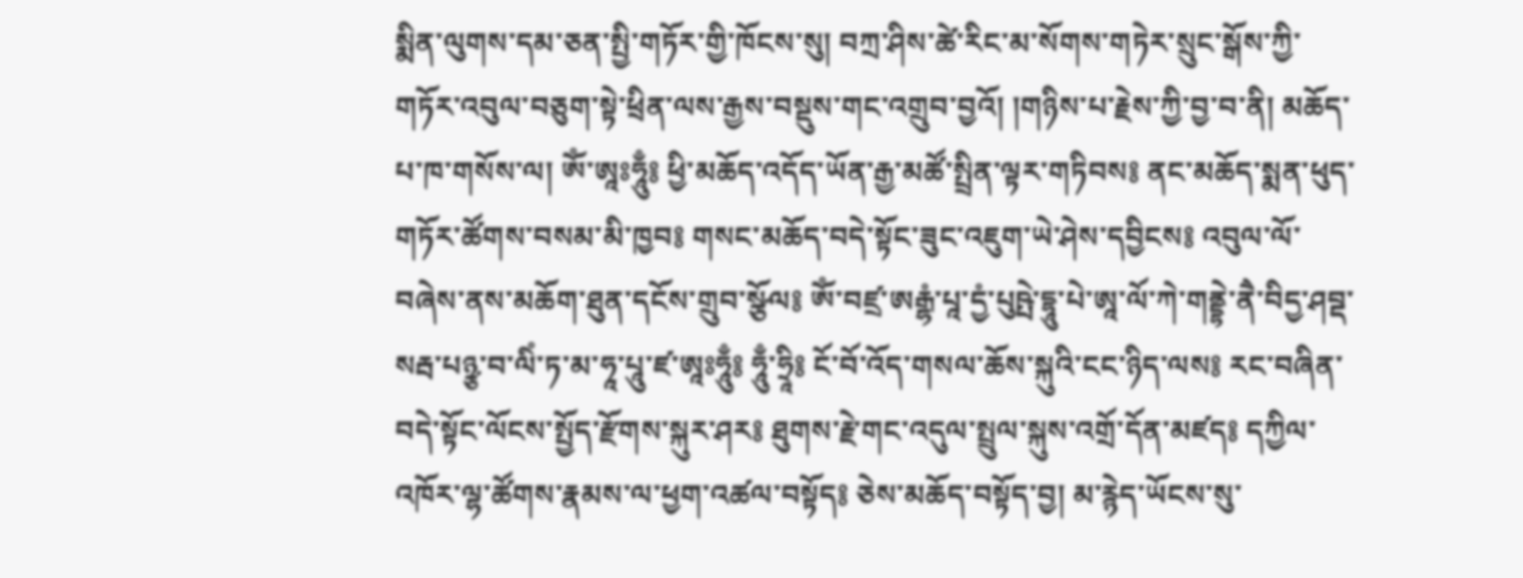སྨིན་ལུགས་དམ་ཅན་སྤྱི་གཏོར་གྱི་ཁོངས་སུ། བཀྲ་ཤིས་ཚེ་རིང་མ་སོགས་གཏེར་སྲུང་སྒོས་ཀྱི་གཏོར་འབུལ་བཅུག་སྟེ་ཕྲིན་ལས་རྒྱས་བསྡུས་གང་འགྲུབ་བྱའོ། །གཉིས་པ་རྗེས་ཀྱི་བྱ་བ་ནི། མཆོད་པ་ཁ་གསོས་ལ། ཨོཾ་ཨཱཿཧཱུྃ༔ ཕྱི་མཆོད་འདོད་ཡོན་རྒྱ་མཚོ་སྤྲིན་ལྟར་གཏིབས༔ ནང་མཆོད་སྨན་ཕུད་གཏོར་ཚོགས་བསམ་མི་ཁྱབ༔ གསང་མཆོད་བདེ་སྟོང་ཟུང་འཇུག་ཡེ་ཤེས་དབྱིངས༔ འབུལ་ལོ་བཞེས་ནས་མཆོག་ཐུན་དངོས་གྲུབ་སྩོལ༔ ཨོཾ་བཛྲ་ཨརྒྷཾ་པཱ་དྱཾ་པུཥྤེ་དྷཱུ་པེ་ཨཱ་ལོ་ཀེ་གནྡྷེ་ནཻ་བིདྱ་ཤབྡ་སརྦ་པཉྩ་བ་ལིཾ་ཏ་མ་ཧཱ་པཱུ་ཛ་ཨཱཿཧཱུྃ༔ ཧཱུྃ་ཧྲཱི༔ ངོ་བོ་འོད་གསལ་ཆོས་སྐུའི་ངང་ཉིད་ལས༔ རང་བཞིན་བདེ་སྟོང་ལོངས་སྤྱོད་རྫོགས་སྐུར་ཤར༔ ཐུགས་རྗེ་གང་འདུལ་སྤྲུལ་སྐུས་འགྲོ་དོན་མཛད༔ དཀྱིལ་འཁོར་ལྷ་ཚོགས་རྣམས་ལ་ཕྱག་འཚལ་བསྟོད༔ ཅེས་མཆོད་བསྟོད་བྱ། མ་རྙེད་ཡོངས་སུ་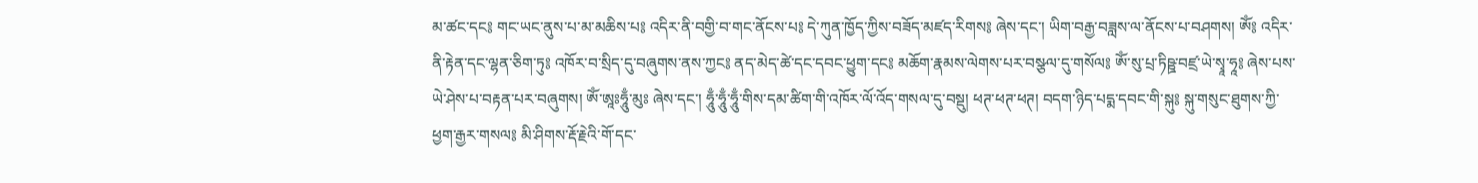མ་ཚང་དང༔ གང་ཡང་ནུས་པ་མ་མཆིས་པ༔ འདིར་ནི་བགྱི་བ་གང་ནོངས་པ༔ དེ་ཀུན་ཁྱོད་ཀྱིས་བཟོད་མཛད་རིགས༔ ཞེས་དང་། ཡིག་བརྒྱ་བཟླས་ལ་ནོངས་པ་བཤགས། ཨོཾ༔ འདིར་ནི་རྟེན་དང་ལྷན་ཅིག་ཏུ༔ འཁོར་བ་སྲིད་དུ་བཞུགས་ནས་ཀྱང༔ ནད་མེད་ཚེ་དང་དབང་ཕྱུག་དང༔ མཆོག་རྣམས་ལེགས་པར་བསྩལ་དུ་གསོལ༔ ཨོཾ་སུ་པྲ་ཏིཥྛ་བཛྲ་ཡེ་སྭཱ་ཧཱ༔ ཞེས་པས་ཡེ་ཤེས་པ་བརྟན་པར་བཞུགས། ཨོཾ་ཨཱཿཧཱུྃ་མུཿ ཞེས་དང་། ཧཱུྃ་ཧཱུྃ་ཧཱུྃ་གིས་དམ་ཚིག་གི་འཁོར་ལོ་འོད་གསལ་དུ་བསྡུ། ཕཊ་ཕཊ་ཕཊ། བདག་ཉིད་པདྨ་དབང་གི་སྐུ༔ སྐུ་གསུང་ཐུགས་ཀྱི་ཕྱག་རྒྱར་གསལ༔ མི་ཤིགས་རྡོ་རྗེའི་གོ་དང་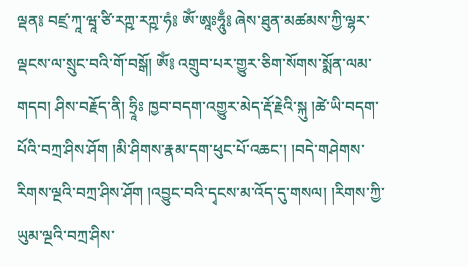ལྡན༔ བཛྲ་ཀཱ་ཝཱ་ཙི་རཀྵ་རཀྵ་ཧཾ༔ ཨོཾ་ཨཱཿཧཱུྃ༔ ཞེས་ཐུན་མཚམས་ཀྱི་ལྷར་ལྡངས་ལ་སྲུང་བའི་གོ་བསྒོ། ཨོཾ༔ འགྲུབ་པར་གྱུར་ཅིག་སོགས་སྨོན་ལམ་གདབ། ཤིས་བརྗོད་ནི། ཧྲཱིཿ ཁྱབ་བདག་འགྱུར་མེད་རྡོ་རྗེའི་སྐུ །ཚེ་ཡི་བདག་པོའི་བཀྲ་ཤིས་ཤོག །མི་ཤིགས་རྣམ་དག་ཕུང་པོ་འཆང་། །བདེ་གཤེགས་རིགས་ལྔའི་བཀྲ་ཤིས་ཤོག །འབྱུང་བའི་དྭངས་མ་འོད་དུ་གསལ། །རིགས་ཀྱི་ཡུམ་ལྔའི་བཀྲ་ཤིས་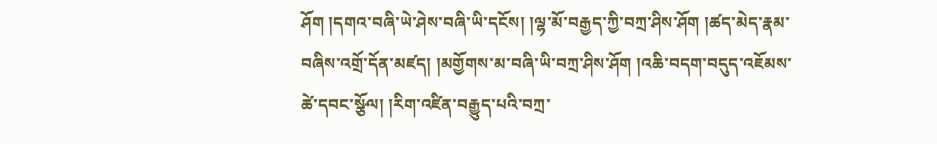ཤོག །དགའ་བཞི་ཡེ་ཤེས་བཞི་ཡི་དངོས། །ལྷ་མོ་བརྒྱད་ཀྱི་བཀྲ་ཤིས་ཤོག །ཚད་མེད་རྣམ་བཞིས་འགྲོ་དོན་མཛད། །མགྱོགས་མ་བཞི་ཡི་བཀྲ་ཤིས་ཤོག །འཆི་བདག་བདུད་འཇོམས་ཚེ་དབང་སྩོལ། །རིག་འཛིན་བརྒྱུད་པའི་བཀྲ་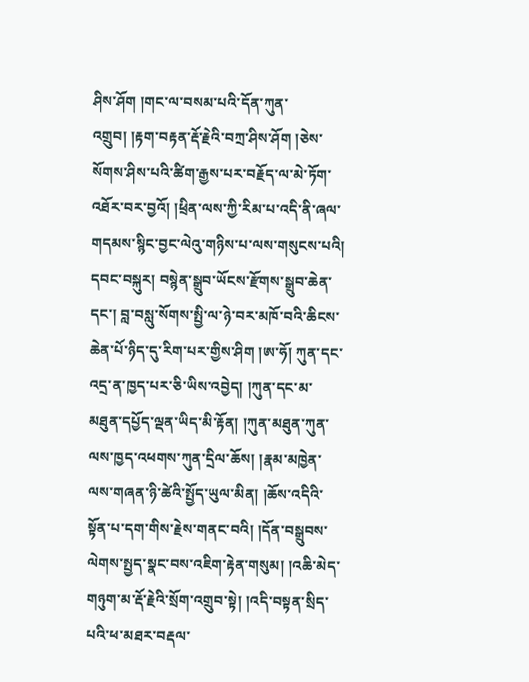ཤིས་ཤོག །གང་ལ་བསམ་པའི་དོན་ཀུན་འགྲུབ། །རྟག་བརྟན་རྡོ་རྗེའི་བཀྲ་ཤིས་ཤོག །ཅེས་སོགས་ཤིས་པའི་ཚིག་རྒྱས་པར་བརྗོད་ལ་མེ་ཏོག་འཐོར་བར་བྱའོ། །ཕྲིན་ལས་ཀྱི་རིམ་པ་འདི་ནི་ཞལ་གདམས་སྙིང་བྱང་ལེའུ་གཉིས་པ་ལས་གསུངས་པའི། དབང་བསྐུར། བསྙེན་སྒྲུབ་ཡོངས་རྫོགས་སྒྲུབ་ཆེན་དང་། བླ་བསླུ་སོགས་སྤྱི་ལ་ཉེ་བར་མཁོ་བའི་ཆིངས་ཆེན་པོ་ཉིད་དུ་རིག་པར་གྱིས་ཤིག །ཨ་ཧོ། ཀུན་དང་འདྲ་ན་ཁྱད་པར་ཅི་ཡིས་འབྱེད། །ཀུན་དང་མ་མཐུན་དཔྱོད་ལྡན་ཡིད་མི་རྟོན། །ཀུན་མཐུན་ཀུན་ལས་ཁྱད་འཕགས་ཀུན་དྲིལ་ཆོས། །རྣམ་མཁྱེན་ལས་གཞན་ཉི་ཚེའི་སྤྱོད་ཡུལ་མིན། །ཆོས་འདིའི་སྟོན་པ་དག་གིས་རྗེས་གནང་བའི། །དོན་བསྒྲུབས་ལེགས་སྤྱད་སྣང་བས་འཇིག་རྟེན་གསུམ། །འཆི་མེད་གཉུག་མ་རྡོ་རྗེའི་སྲོག་འགྲུབ་སྟེ། །འདི་བསྟན་སྲིད་པའི་ཕ་མཐར་བརྡལ་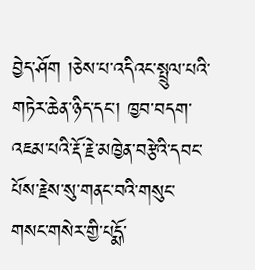བྱེད་ཤོག །ཅེས་པ་འདིའང་སྤྲུལ་པའི་གཏེར་ཆེན་ཉིད་དང་། ཁྱབ་བདག་འཇམ་པའི་རྡོ་རྗེ་མཁྱེན་བརྩེའི་དབང་པོས་རྗེས་སུ་གནང་བའི་གསུང་གསང་གསེར་གྱི་པདྨོ་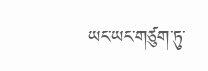ཡང་ཡང་གཙུག་ཏུ་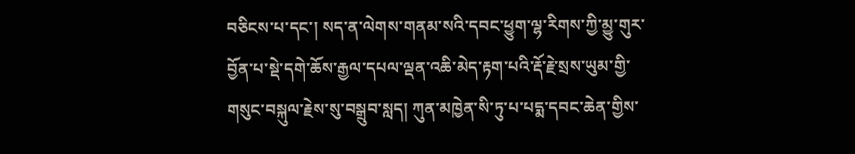བཅིངས་པ་དང་། སད་ན་ལེགས་གནམ་སའི་དབང་ཕྱུག་ལྷ་རིགས་ཀྱི་མྱུ་གུར་བྱོན་པ་སྡེ་དགེ་ཆོས་རྒྱལ་དཔལ་ལྡན་འཆི་མེད་རྟག་པའི་རྡོ་རྗེ་སྲས་ཡུམ་གྱི་གསུང་བསྐུལ་རྗེས་སུ་བསྒྲུབ་སླད། ཀུན་མཁྱེན་སི་ཏུ་པ་པདྨ་དབང་ཆེན་གྱིས་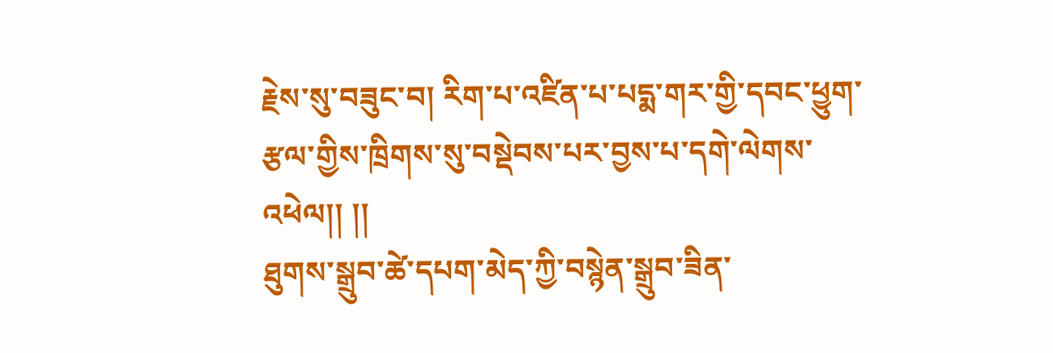རྗེས་སུ་བཟུང་བ། རིག་པ་འཛིན་པ་པདྨ་གར་གྱི་དབང་ཕྱུག་རྩལ་གྱིས་ཁྲིགས་སུ་བསྡེབས་པར་བྱས་པ་དགེ་ལེགས་འཕེལ།། །།
ཐུགས་སྒྲུབ་ཚེ་དཔག་མེད་ཀྱི་བསྙེན་སྒྲུབ་ཟིན་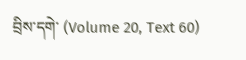བྲིས་དགེ་ (Volume 20, Text 60)